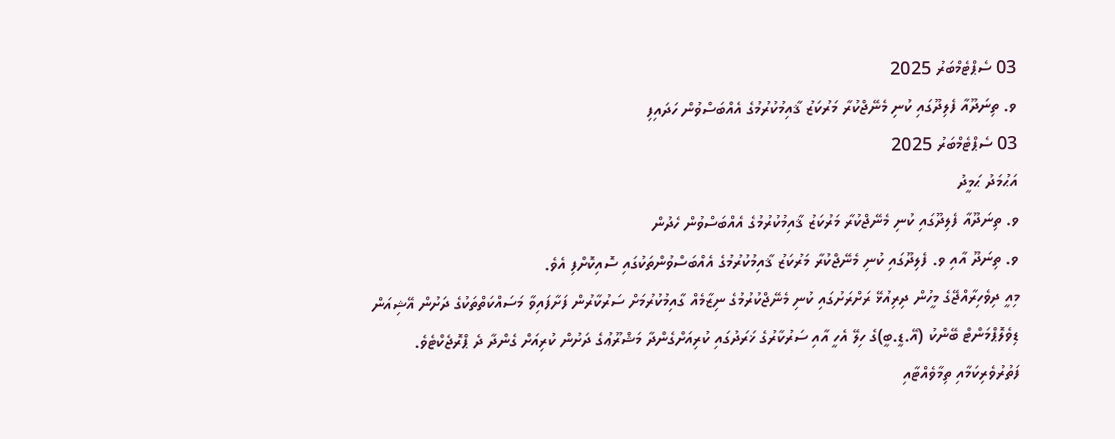03 ސެޕްޓެމްބަރު 2025
ވ. ތިނަދޫއާ ފެލިދޫގައި ކުނި މެނޭޖްކުރާ މަރުކަޒު ޤާއިމުކުރުމުގެ އެއްބަސްވުން ހަދައިފި
03 ސެޕްޓެމްބަރު 2025
އަޙުމަދު ޙަމީދު
ވ. ތިނަދޫއާ ފެލިދޫގައި ކުނި މެނޭޖްކުރާ މަރުކަޒު ޤާއިމުކުރުމުގެ އެއްބަސްވުން ހެދުން
ވ. ތިނަދޫ އާއި ވ. ފެލިދޫގައި ކުނި މެނޭޖްކުރާ މަރުކަޒު ޤާއިމުކުރުމުގެ އެއްބަސްވުންތަކުގައި ސޮއިކޮށްފި އެވެ.
މިއީ ދިވެހިރާއްޖޭގެ މީހުން ދިރިއުޅޭ ރަށްރަށުގައި ކުނި މެނޭޖްކުރުމުގެ ނިޒާމެއް ގާއިމުކުރުމަށް ސަރުކާރުން ފަށާފައިވާ މަސައްކަތްތަކުގެ ދަށުން އޭޝިއަން ޑިވެލޮޕްމަންޓް ބޭންކު (އޭ.ޑީ.ބީ)ގެ ހިލޭ އެހީ އާއި ސަރުކާރުގެ ޚަރަދުގައި ކުރިއަށްގެންދާ މަޝްރޫޢުގެ ދަށުން ކުރިއަށް ގެންދާ ދެ ޕްރޮޖެކްޓެވެ.
ފަތުރުވެރިކަމާއި ތިމާވެއްޓާއި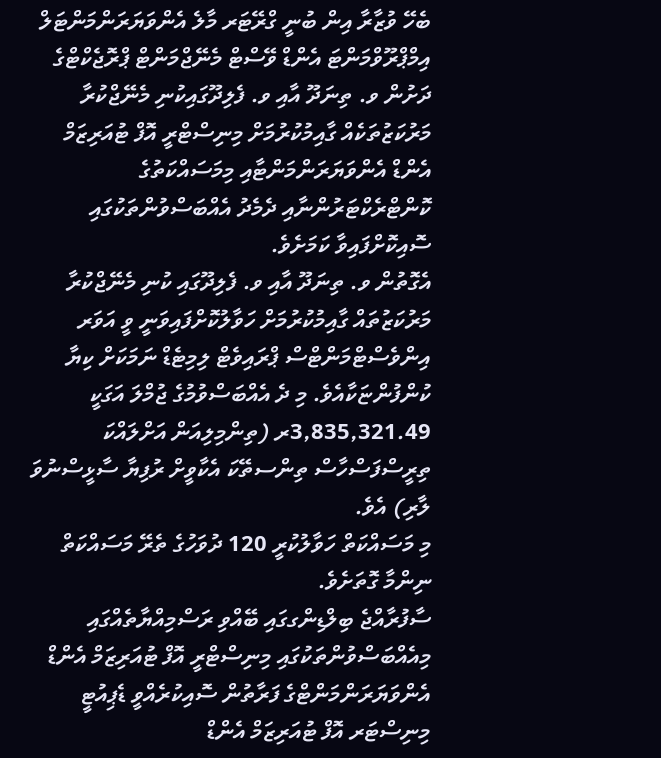ބެހޭ ވުޒާރާ އިން ބުނީ ގްރޭޓަރ މާލެ އެންވަޔަރަންމަންޓަލް އިމްޕްރޫވްމަންޓަ އެންޑް ވޭސްޓް މެނޭޖްމަންޓް ޕްރޮޖެކްޓްގެ ދަށުން ވ. ތިނަދޫ އާއި ވ. ފެލިދޫގައިކުނި މެނޭޖްކުރާ މަރުކަޒުތަކެއް ގާއިމުކުރުމަށް މިނިސްޓްރީ އޮފް ޓުއަރިޒަމް އެންޑް އެންވަޔަރަންމަންޓާއި މިމަސައްކަތުގެ ކޮންޓްރެކްޓަރުންނާއި ދެމެދު އެއްބަސްވުންތަކުގައި ސޮއިކޮށްފައިވާ ކަމަށެވެ.
އެގޮތުން ވ. ތިނަދޫ އާއި ވ. ފެލިދޫގައި ކުނި މެނޭޖްކުރާ މަރުކަޒުތައް ގާއިމުކުރުމަށް ހަވާލުކޮށްފައިވަނީ ވީ އަވަރ އިންވެސްޓްމަންޓްސް ޕްރައިވެޓް ލިމިޓެޑް ނަމަކަށް ކިޔާ ކުންފުންޏަކާއެވެ. މި ދެ އެއްބަސްވުމުގެ ޖުމްލަ އަގަކީ 3,835,321.49ރ (ތިންމިލިއަން އަށްލައްކަ ތިރީސްފަސްހާސް ތިންސތޭކަ އެކާވީށް ރުފިޔާ ސާޅީސްނުވަ ލާރި) އެވެ.
މި މަސައްކަތް ހަވާލުކުރީ 120 ދުވަހުގެ ތެރޭ މަސައްކަތް ނިންމާ ގޮތަށެވެ.
ސާފުރާއްޖެ ބިލްޑިންގގައި ބޭއްވި ރަސްމިއްޔާތެއްގައި މިއެއްބަސްވުންތަކުގައި މިނިސްޓްރީ އޮފް ޓުއަރިޒަމް އެންޑް އެންވަޔަރަންމަންޓްގެ ފަރާތުން ސޮއިކުރެއްވީ ޑެޕިއުޓީ މިނިސްޓަރ އޮފް ޓުއަރިޒަމް އެންޑް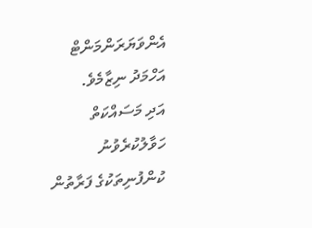އެންވަޔަރަންމަންޓް އަހްމަދު ނިޒާމެވެ.
އަދި މަސައްކަތް ހަވާލުކުރެވުނު ކުންފުނިތަކުގެ ފަރާތުން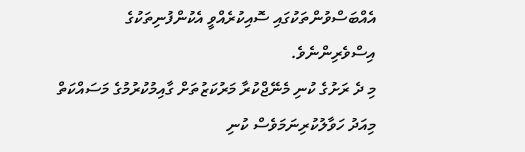އެއްބަސްވުންތަކުގައި ސޮއިކުރެއްވީ އެކުންފުނިތަކުގެ އިސްވެރިންނެވެ.
މި ދެ ރަށުގެ ކުނި މެނޭޖްކުރާ މަރުކަޒުތަށް ގާއިމުކުރުމުގެ މަސައްކަތް މިއަދު ހަވާލުކުރިނަމަވެސް ކުނި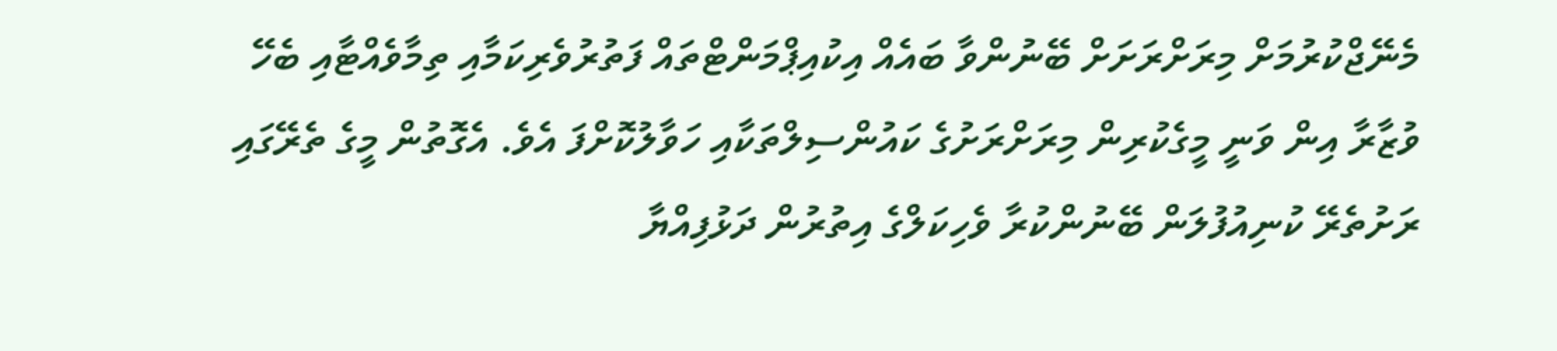މެނޭޖްކުރުމަށް މިރަށްރަށަށް ބޭނުންވާ ބައެއް އިކުއިޕްމަންޓްތައް ފަތުރުވެރިކަމާއި ތިމާވެއްޓާއި ބެހޭ ވުޒާރާ އިން ވަނީ މީގެކުރިން މިރަށްރަށުގެ ކައުންސިލްތަކާއި ހަވާލުކޮށްފަ އެވެ. އެގޮތުން މީގެ ތެރޭގައި ރަށުތެރޭ ކުނިއުފުލަން ބޭނުންކުރާ ވެހިކަލްގެ އިތުރުން ދަޅުފިއްޔާ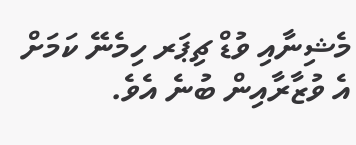މެޝިނާއި ވުޑް ޗިޕަރ ހިމެނޭ ކަމަށް އެ ވުޒާރާއިން ބުނެ އެވެ.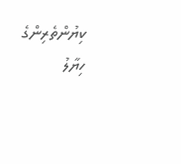ކިޔުންތެރިންގެ ހިޔާލު